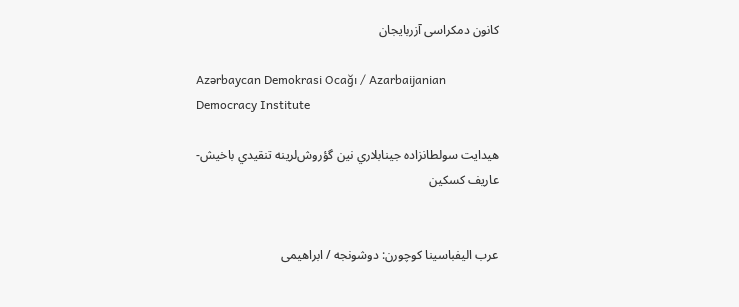کانون دمکراسی آزربايجان

Azərbaycan Demokrasi Ocağı / Azarbaijanian Democracy Institute

هیدایت سولطانزاده جینابلاري نين گؤروش‌لرينه تنقيدي باخيش- عاریف کسکین


عرب الیفباسینا کوچورن: دوشونجه / ابراهیمی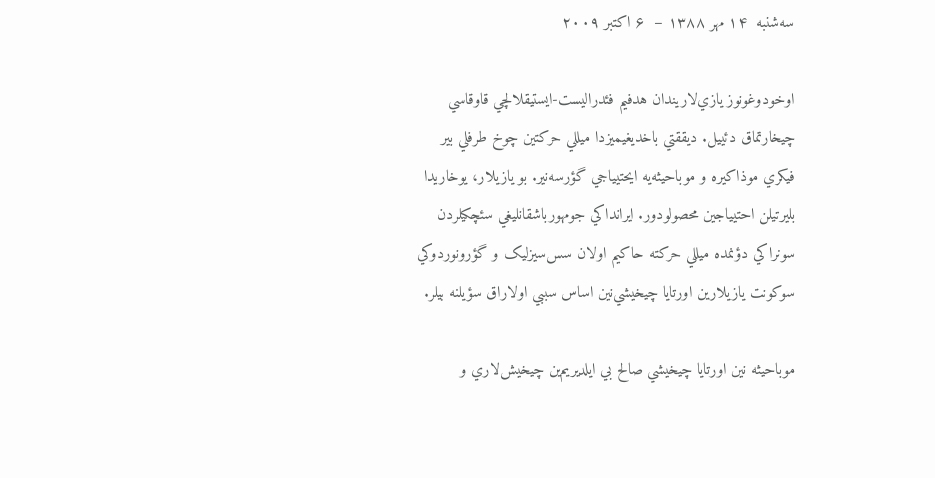سه‌شنبه  ۱۴ مهر ۱٣٨٨ –  ۶ اکتبر ۲۰۰۹

اوخودوغونوز يازي‌لاريندان هدفيم فئدراليست-ايستيقلالچي قاوقاسي چيخارتماق دئیيل. ديققتي باخديغيميزدا ميللي حرکتين چوخ طرفلي بير فيکري موذاکیره و موباحيثه‌يه ايحتيياجي گؤرسه‌نير. بو يازيلار، يوخاريدا بليرتيلن احتيياجين محصولودور. ايرانداکي جومهورباشقانليغي سئچکيلردن سونراکي دؤنمده ميللي حرکته حاکيم اولان سس‌سيزليک و گؤرونوردوکي سوکونت يازيلارين اورتايا چيخيشي‌نين اساس سببي اولاراق سؤيلنه‌ بيلر.

موباحیثه نين اورتايا چيخيشي صالح بي ايلديريم‌ين چيخيش‌لاري و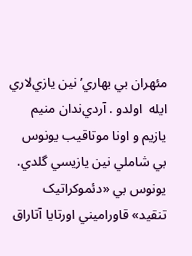مئهران بي بهاري’نين يازي‌لاري ایله  اولدو . آردي‌ندان منيم يازيم و اونا موتاقيب يونوس بي شاملي نين يازيسي گلدي. يونوس بي «دئموکراتيک‌ تنقید» قاوراميني اورتايا آتاراق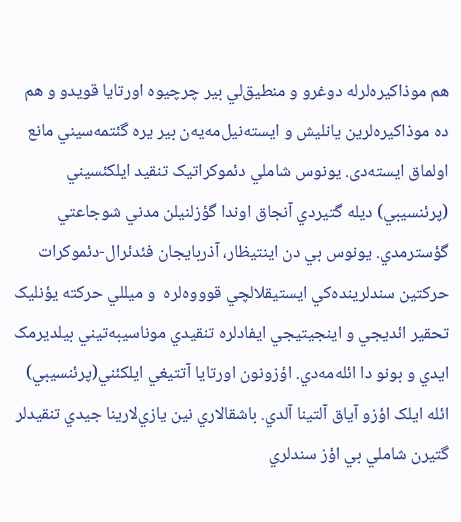هم موذاکیره‌لرله دوغرو و منطيق‌لي بير چرچیوه اورتايا قويدو و هم ده موذاکیره‌لرين يانليش و ايسته‌نيل‌مه‌يه‌ن بير يره گئتمه‌سيني مانع اولماق ايسته‌دی. يونوس شاملي دئموکراتيک تنقيد ايلکئسيني (پرئنسيبي) ديله گتيردي آنجاق اوندا گؤزلنيلن مدني شوجاعتي گؤسترمدي. يونوس بي دن اينتيظار، آذربايجان فئدئرال-دئموکرات حرکتين سندلرينده‌کي ايستيقلالچي قوووه‌لره  و ميللي حرکته يؤنليک  تحقير ائديجي و اينجيتيجي ايفادلره تنقيدي موناسیبه‌تيني بيلديرمک ايدي و بونو دا ائله‌مه‌دي. اؤزونون اورتايا آتتيغي ايلکئني(پرئنسيبي) ائله ايلک اؤزو آياق آلتينا آلدي. باشقالاري نين يازي‌لارينا جيدي تنقيدلر گتيرن شاملي بي اؤز سندلري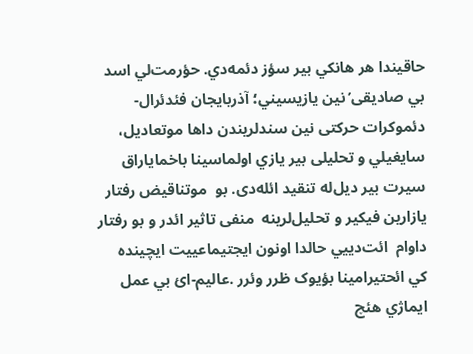حاقيندا هر هانکي بير سؤز دئمه‌دي. حؤرمت‌لي اسد بي صادیقی’نين يازيسيني؛ آذربایجان فئدئرال-دئموکرات حرکتی نين سندلريندن داها موتعادیل، سايغيلي و تحلیلی بير يازي اولماسينا باخماياراق سیرت بير ديل‌له تنقید ائله‌دی. بو  موتناقیض رفتار يازارين فيکير و تحلیل‌لرینه  منفی تاثیر ائدر و بو رفتار داوام  ائت‌ديیي حالدا اونون ايجتيماعييت ايچينده کي ائحتیرامینا بؤيوک ظرر وئرر .عالیم-ائ بي عمل  ايماژي هئچ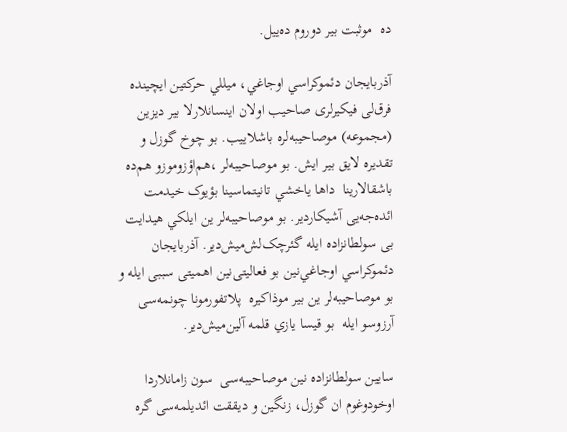ده  موثبت بير دوروم ده‌ییل.

آذربایجان دئموکراسي اوجاغي، ميللي حرکتین ایچینده فرق‌لی فیکیرلری صاحيب اولان اينسانلارلا بير ديزين (مجموعه) موصاحیبه‌لره باشلاييب. بو چوخ گوزل و تقدیره لايق بير ايش. بو موصاحیبه‌لر ،هم‌اؤزوموزو هم‌ده  باشقالارينا  داها ياخشي تانيتماسينا بؤيوک خیدمت ائده‌جه‌یی آشيکاردير. بو موصاحیبه‌لر ين ايلکي هیدایت بی سولطانزاده ایله گئرچک‌لش‌میش‌دیر. آذربایجان دئموکراسي اوجاغي‌نين بو فعالیتی‌نين اهمیتی سببی ایله و بو موصاحیبه‌لر ين بير موذاکیره  پلاتفورمونا چونمه‌سی  آرزوسو ایله  بو قيسا يازي قلمه آلين‌ميش‌دير.

سايين سولطانزاده نين موصاحیبه‌سی  سون زامانلاردا اوخودوغوم ان گوزل، زنگین و دیققت ائدیلمه‌سی گره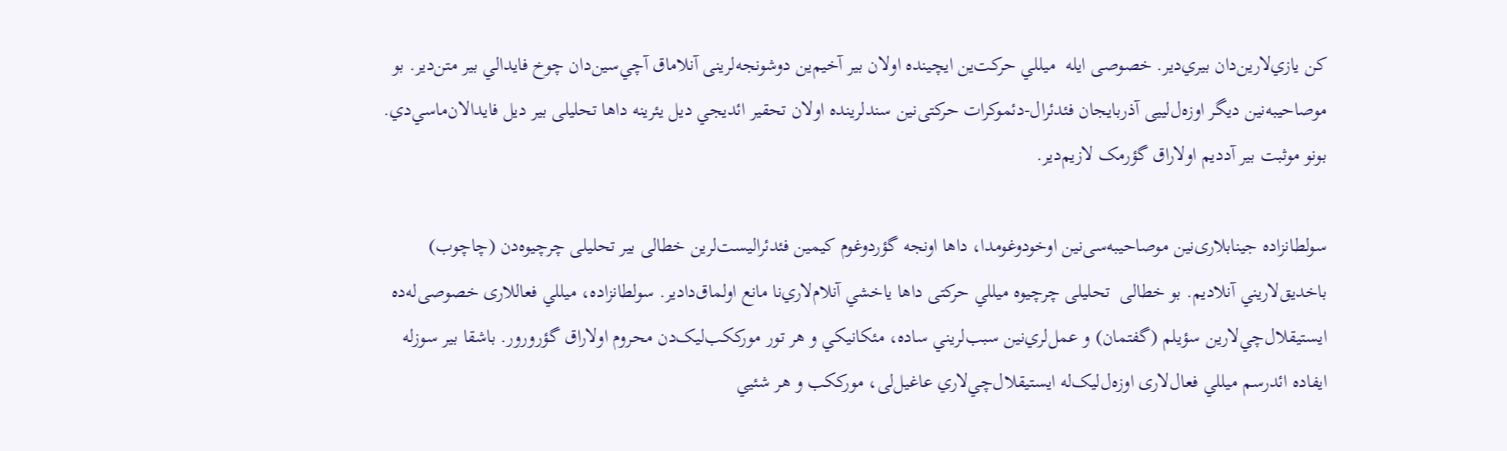کن يازي‌لارين‌دان بيري‌دير. خصوصی ایله  ميللي حرکت‌ين ایچینده اولان بير آخيم‌ين دوشونجه‌لرینی آنلاماق آچي‌سين‌دان چوخ فايدالي بير متن‌دیر. بو موصاحیبه‌نين دیگر اوزه‌ل‌لییی آذربایجان فئدئرال-دئموکرات حرکتی‌نين سندلرينده اولان تحقیر ائديجي ديل یئرینه داها تحلیلی بير ديل فايدالان‌ماسي‌دي. بونو موثبت بير آدديم اولاراق گؤرمک لازيم‌دير.

سولطانزاده جینابلاری‌نين موصاحیبه‌سی‌نين اوخودوغومدا، داها اونجه گؤردوغوم کيمين فئدئراليست‌لرين خطالی بير تحلیلی چرچیوه‌دن (چاچوب) باخديق‌لاریني آنلاديم. بو خطالی  تحلیلی چرچیوه ميللي حرکتی داها ياخشي آنلام‌لاري‌نا مانع اولماق‌دادير. سولطانزاده، ميللي فعاللاری خصوصی‌له‌ده ايستيقلال‌چي‌لارين سؤيلم (گفتمان) و عمل‌لري‌نين سبب‌لريني ساده، مئکانيکي و هر تور مورککب‌لیک‌دن محروم اولاراق گؤرورور. باشقا بير سوزله ایفاده ائدرسم ميللي فعال‌لاری اوزه‌ل‌لیک‌له ايستيقلال‌چي‌لاري عاغیل‌لی، مورککب و هر شئيي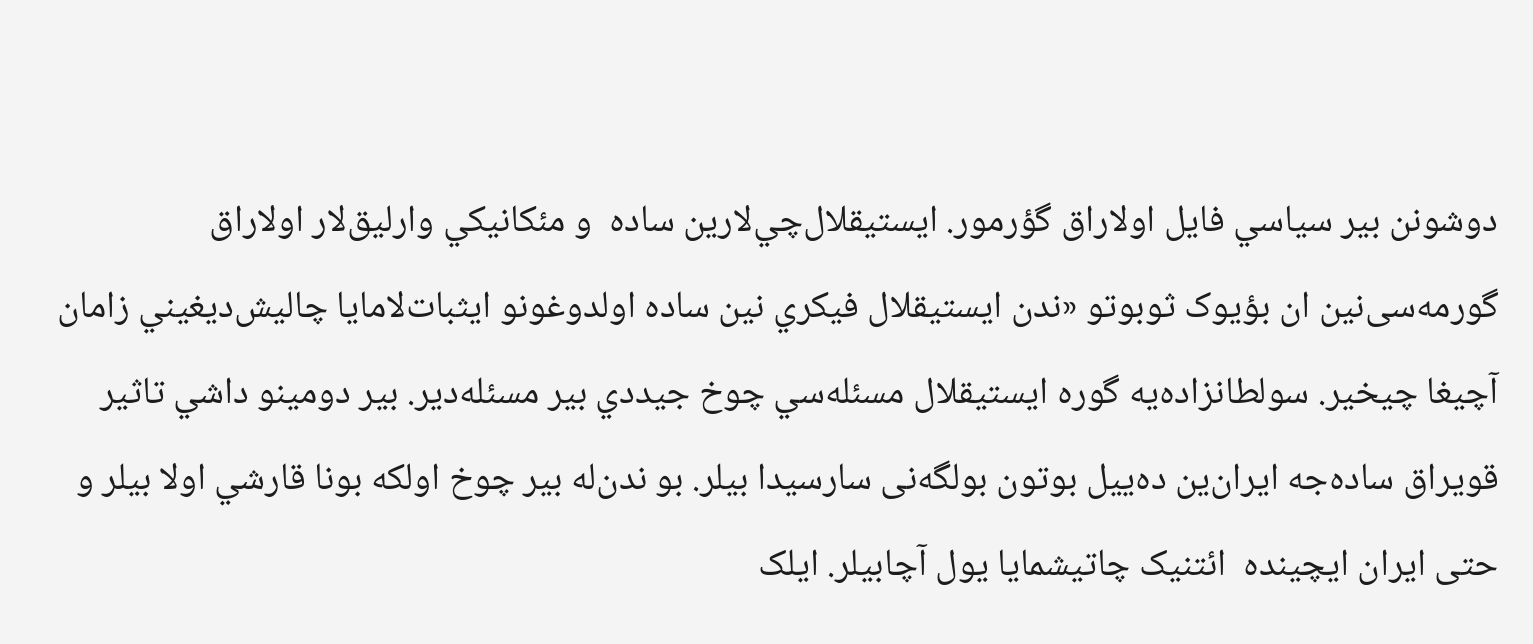دوشونن بير سياسي فايل اولاراق گؤرمور. ايستيقلال‌چي‌لارين ساده  و مئکانيکي وارليق‌لار اولاراق گورمه‌سی‌نين ان بؤيوک ثوبوتو «ندن ايستيقلال فيکري نين ساده اولدوغونو ايثبات‌لامايا چاليش‌ديغيني زامان آچيغا چيخير. سولطانزاده‌یه گوره ايستيقلال مسئله‌سي چوخ جيددي بير مسئله‌دير. بير دومينو داشي تاثیر  قويراق ساده‌جه ايران‌ين ده‌ییل بوتون بولگه‌نی سارسیدا بیلر. بو ندن‌له بير چوخ اولکه بونا قارشي اولا بیلر و حتی ايران ایچینده  ائتنيک چاتيشمايا يول آچابیلر. ايلک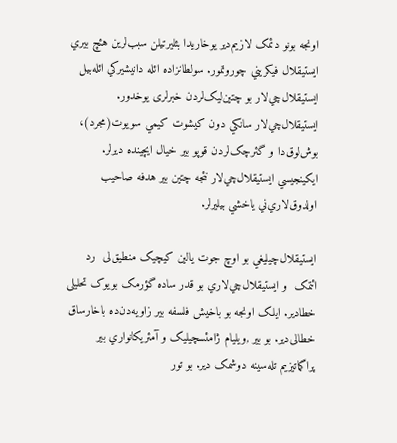اونجه بونو دئمک لازيم‌دير يوخاريدا بئليرتيلن سبب‌لرین هئچ بيري ايستيقلال فيکريني چوروتمور. سولطانزاده ائله دانيشيرکي ائله‌بيل ايستيقلال‌چي‌لار بو چتین‌لیک‌لردن خبرلری يوخدور. ايستيقلال‌چي‌لار سانکي دون کيشوت کيمي سويوت(مجرد)، بوش‌لوق‌دا و گئرچک‌لردن قوپو بير خيال ایچینده دیرلر. ايکينجيسي ايستيقلال‌چي‌لار نئجه چتین بير هدفه صاحيب اولدوق‌لاري‌ني ياخشي بیلیرلر.

ايستيقلال‌چيليغي بو اوچ جوت يالين کيچيک منطیق‌لی  رد ائتمک  و ايستيقلال‌چي‌لاري بو قدر ساده گؤرمک بويوک تحلیلی خطادیر. ايلک اونجه بو باخيش فلسفه بير زاويه‌دن‌ده باخارساق خطالی‌دير. بو بير ,ویلیام ژامئسچيليک و آمئريکانواري بير پراگماتيزيم تله‌سینه دوشمک دیر. بو تور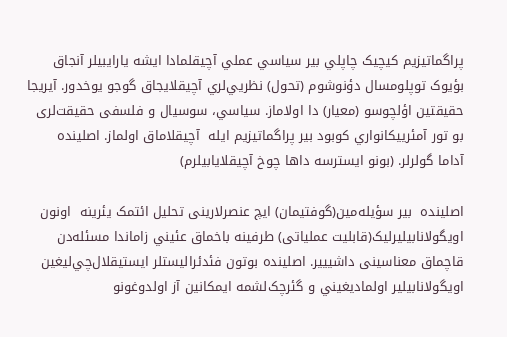پراگماتيزيم کيچيک چاپلي بير سياسي عملي آچيقلمادا ایشه يارايبیلر آنجاق بؤيوک توپلومسال دؤنوشوم (تحول) نظريي‌لري آچيقلايجاق گوجو يوخدور. آيريجا حقیقتین اؤلچوسو (معيار) دا اولاماز. سياسي، سوسيال و فلسفی حقیقت‌لری بو تور آمئرييکانواري کوبود بير پراگماتيزيم ایله  آچيقلاماق اولماز. اصلینده  آداما گولرلر. (بونو ایسترسه داها چوخ آچيقلايابیلرم)

اصلینده  بير سؤيله‌مين(گوفتیمان) ايچ عنصرلارینی تحلیل ائتمک یئرینه  اونون اويگولانابيليرليک(قابلیت عملیاتی) طرفینه باخماق عئيني زاماندا مسئله‌دن قاچماق معناسینی داشييير. اصلینده بوتون فئدئراليستلر ايستيقلال‌چي‌ليغين اويگولانابيلير اولماديغيني و گئرچک‌لشمه ايمکانين آز اولدوغونو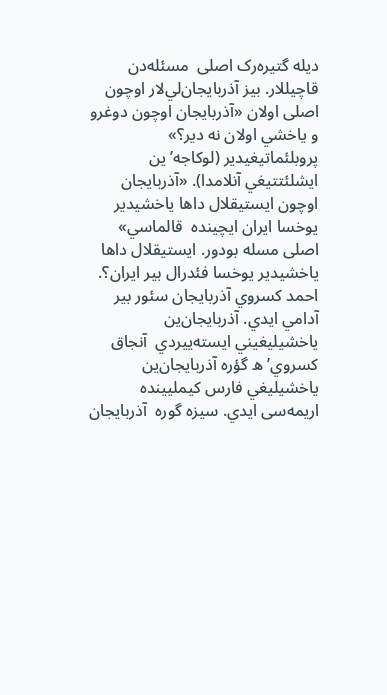دیله گتیره‌رک اصلی  مسئله‌دن قاچيللار. بيز آذربایجان‌لي‌لار اوچون اصلی اولان «آذربایجان اوچون دوغرو و ياخشي اولان نه دیر؟» پروبلئماتيغيدير (لوکاجه’ين ايشلئتتيغي آنلامدا). «آذربایجان اوچون ايستيقلال داها ياخشيدير يوخسا ايران ایچینده  قالماسي»  اصلی مسله بودور. ايستيقلال داها ياخشيدير يوخسا فئدرال بير ايران؟. احمد کسروي آذربایجان سئور بير آدامي ايدي. آذربایجان‌ين ياخشيليغيني ايسته‌ييردي  آنجاق کسروي’ه گؤره آذربايجان‌ين ياخشيليغي فارس کيمليينده اریمه‌سی ايدي. سیزه گوره  آذربایجان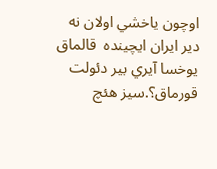اوچون ياخشي اولان نه دیر ايران ایچینده  قالماق يوخسا آيري بير دئولت  قورماق؟.سيز هئچ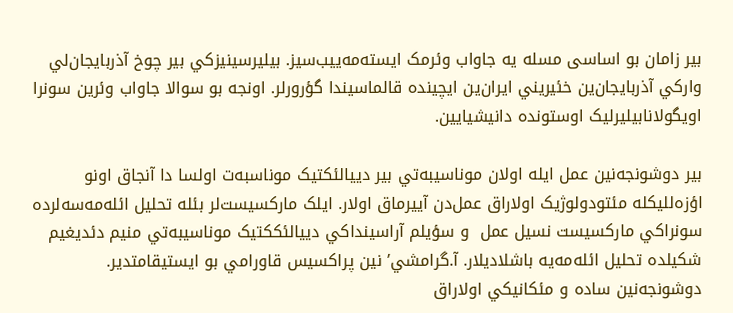بير زامان بو اساسی مسله یه جاواب وئرمک ايسته‌مه‌ييب‌سيز. بيليرسينيزکي بير چوخ آذربایجان‌لي وارکي آذربایجان‌ين خئيريني ايران‌ين ایچینده قالماسيندا گؤرورلر. اونجه بو سوالا جاواب وئرين سونرا اويگولانابيليرليک اوستونده دانيشيايين.

بير دوشونجه‌نين عمل ایله اولان موناسیبه‌تي بير دييالئکتيک موناسبه‌ت اولسا دا آنجاق اونو اؤزه‌لليکله مئتودولوژيک اولاراق عمل‌دن آييرماق اولار. ايلک مارکسيست‌لر بئله تحلیل ائله‌مه‌سه‌لرده سونراکي مارکسيست نسيل عمل  و سؤيلم آراسينداکي دييالئککتيک موناسیبه‌تي منيم دئديغيم شکيلده تحليل ائله‌مه‌يه باشلاديلار. آ.گرامشي’ نين پراکسيس قاورامي بو ايستيقامتدير. دوشونجه‌نين ساده و مئکانيکي اولاراق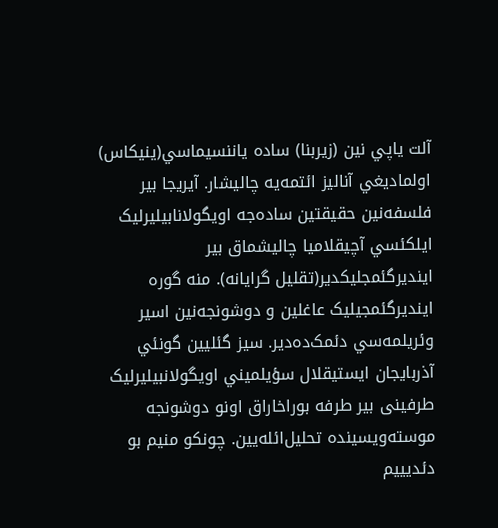آلت ياپي نين (زيربنا) ساده ياننسيماسي(ينيکاس) اولماديغي آناليز ائتمه‌يه چاليشار. آيريجا بير فلسفه‌نین حقیقتین ساده‌جه اويگولانابيليرليک ايلکئسي آچيقلاميا چاليشماق بير اينديرگئمجليکدير(تقلیل گرایانه). منه گوره اينديرگئمجيليک عاغلین و دوشونجه‌نين اسير وئريلمه‌سي دئمک‌ده‌دير. سيز گئليين گونئي آذربایجان ايستيقلال سؤيلميني اويگولانبيليرليک طرفینی بير طرفه بوراخاراق اونو دوشونجه موسته‌ويسينده تحلیل‌ائله‌يين. چونکو منيم بو دئدییيم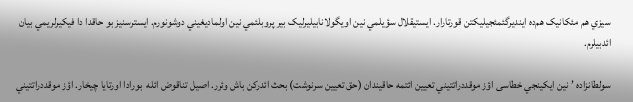سيزي هم مئکانيک هم‌ده اينديرگئمئجيليکتن قورتارار. ايستيقلال سؤيلمي نين اويگولانابيليرليک بير پروبلئمي نين اولماديغيني دوشونورم. ايسترسنيز بو حاقدا دا فيکيرلريمي بيان ائدبیلرم.

سولطانزاده ’نين ايکينجي خطاسی اؤز موقددراتتيني تعیين ائتمه حاقيندان (حق تعیین سرنوشت) بحث ائدرکن باش وئرر. اصیل تناقوض ائله  بورادا اورتايا چيخار. اؤز موقددراتتيني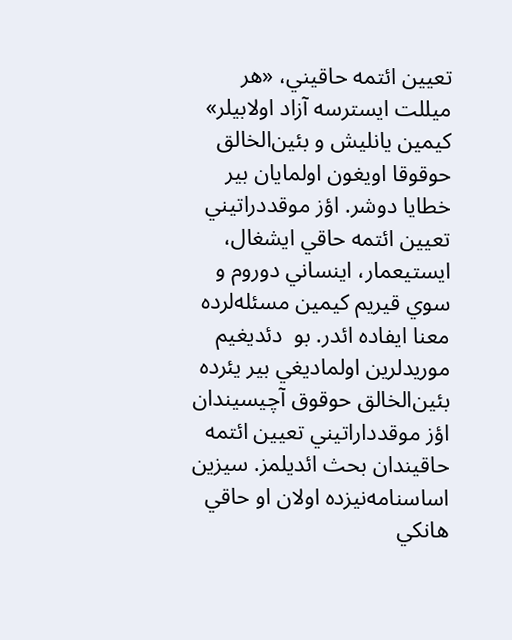تعیین ائتمه حاقيني، «هر ميللت ايسترسه آزاد اولابیلر» کيمين يانليش و بئين‌الخالق حوقوقا اويغون اولمايان بير خطايا دوشر. اؤز موقددراتيني تعيين ائتمه حاقي ايشغال، ايستيعمار، اينساني دوروم و سوي قيريم کيمين مسئله‌لرده  معنا ایفاده ائدر. بو  دئديغيم موریدلرين اولماديغي بير يئرده بئين‌الخالق حوقوق آچيسيندان اؤز موقدداراتيني تعيين ائتمه حاقيندان بحث ائديلمز. سيزين اساسنامه‌نيزده اولان او حاقي هانکي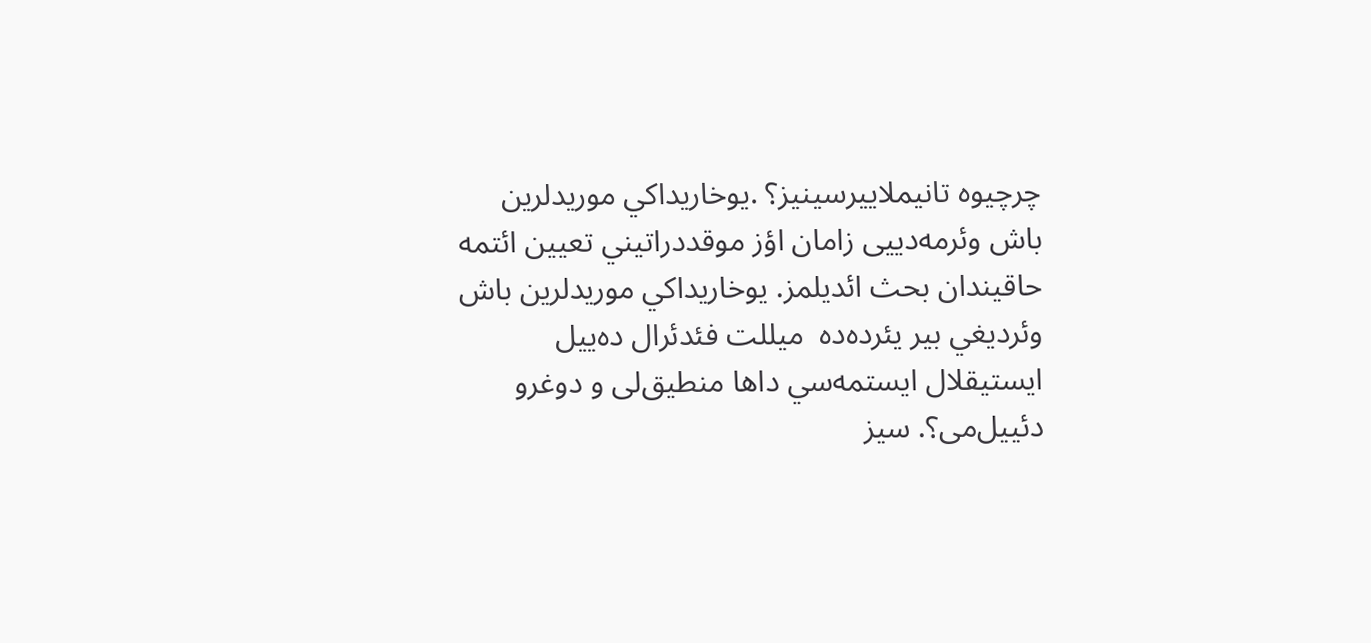چرچیوه تانيملاييرسينيز؟ .يوخاريداکي موریدلرين باش وئرمه‌دییی زامان اؤز موقددراتيني تعيين ائتمه حاقيندان بحث ائديلمز. يوخاريداکي موریدلرين باش وئرديغي بير يئرده‌ده  ميللت فئدئرال ده‌ییل ايستيقلال ايستمه‌سي داها منطیق‌لی و دوغرو دئییل‌می؟. سيز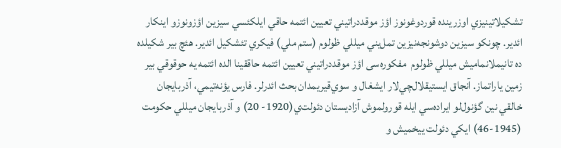تشکيلاتينيزي اوزرينده قوردوغونوز اؤز موقددراتيني تعیین ائتمه حاقي ايلکئسي سيزين اؤزونوزو اينکار ائدير. چونکو سيزين دوشونجه‌نيزين تمل‌يني ميللي ظولوم (ستم ملي) فيکري تئشکيل ائدير. هئچ بير شکیلده ده تانيملانماميش ميللي ظولوم  مفکوره‌سی اؤز موقددراتيني تعیین ائتمه حاققينا الده ائتمه يه حوقوقي بير زمين ياراتماز. آنجاق ايستيقلال‌چي‌لار ايشغال و سوي‌قيريمدان بحث ائدرلر. فارس يؤنه‌تيمي، آذربایجان خالقي نين گؤنول‌لو ايراده‌سي ایله قورولموش آزاديستان دئولت‌ي(1920- 20) و آذربایجان ميللي حکومت (1945-46) ايکي دئولت ييخميش و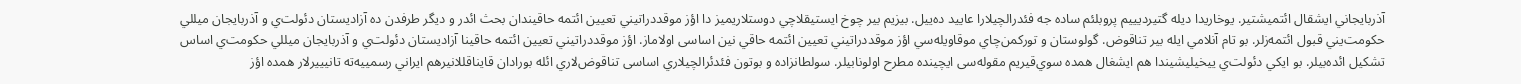آذربایجاني ايشقال ائتميشتير. يوخاريدا دیله گتيرديیيم پروبلئم ساده جه فئدرالچيلارا عایید ده‌ییل. بيزيم بير چوخ ايستيقلاچي دوستلاريميز دا اؤز موقددراتيني تعیین ائتمه حاقيندان بحث ائدر و دیگر طرفدن ده آزاديستان دئولت‌ي و آذربایجان ميللي حکومت‌يني قبول ائتمه‌زلر. بو تام آنلامي ایله بير تناقوض. گولوستان و تورکمن‌چاي موقاویله‌سي اؤز موقددراتيني تعیین ائتمه حاقي نين اساسی اولاماز. اؤز موقددراتيني تعیین ائتمه حاقينا آزاديستان دئولت‌ي و آذربایجان ميللي حکومت‌ي اساس تشکيل ائده‌بیلر. بو ايکي دئولت‌ي ييخيليشيندا هم ايشغال‌ همده سوي‌قيريم مقوله‌سی ایچینده مطرح اولونابیلر. سولطانزاده و بوتون فئدئرالچيلاري اساسی تناقوض‌لاري ائله بورادان قايناقللانيرهم ايراني رسمییه‌ته تانيييرلار همده اؤز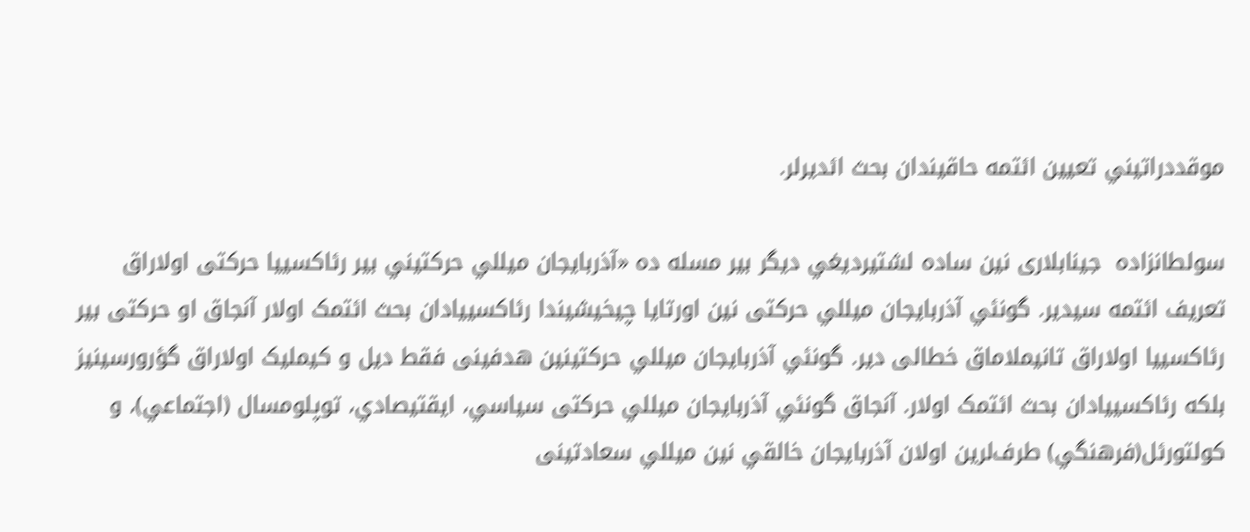موقددراتيني تعیین ائتمه حاقيندان بحث ائدیرلر.

سولطانزاده  جینابلاری نين ساده لشتيرديغي دیگر بير مسله ده «آذربایجان ميللي حرکتیني بير رئاکسييا حرکتی اولاراق تعریف ائتمه سيدير. گونئي آذربایجان ميللي حرکتی نين اورتايا چيخيشيندا رئاکسييادان بحث ائتمک اولار آنجاق او حرکتی بير رئاکسييا اولاراق تانيملاماق خطالی دير. گونئي آذربایجان ميللي حرکتینين هدفینی فقط ديل و کيمليک اولاراق گؤرورسینيز بلکه رئاکسييادان بحث ائتمک اولار. آنجاق گونئي آذربایجان ميللي حرکتی سياسي، ايقتيصادي، توپلومسال (اجتماعي)، و کولتورئل(فرهنگي) طرف‌لرین اولان آذربایجان خالقي نين ميللي سعادتینی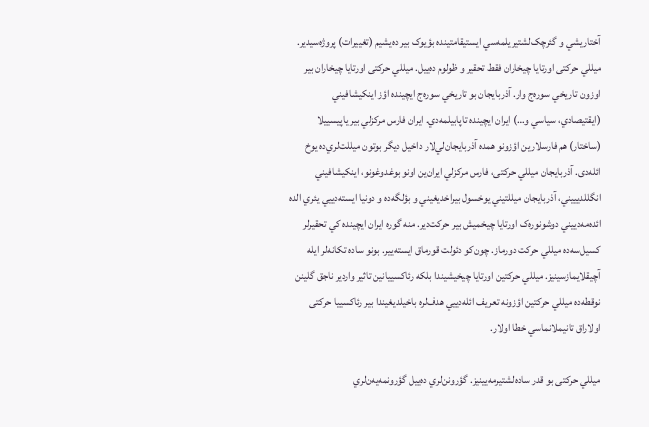آختاريشي و گئرچک‌لشتيريلمه‌سي ايستيقامتينده بؤيوک بير ده‌یشیم (تغییرات) پروژه‌سيدير. ميللي حرکتی اورتايا چيخاران فقط تحقیر و ظولوم ده‌ییل. ميللي حرکتی اورتايا چيخاران بير اوزون تاريخي سوره‌ج وار. آذربایجان بو تاريخي سوره‌ج ایچینده اؤز اينکيشافيني (ايقتيصادي، سياسي و…) ايران ایچینده تاپابيلمه‌دي. ايران فارس مرکزلي بير ياپيسييلا (ساختار) هم فارسلارين اؤزونو همده آذربایجان‌لي‌لار داخيل دیگر بوتون ميللت‌لري‌ده يوخ ائله‌دی. آذربایجان ميللي حرکتی، فارس مرکزلي ايران‌ين اونو بوغدوغونو، اينکيشافيني انگللديیيني، آذربایجان ميللتيني يوخسول بيراخديغيني و بؤلگه‌ده و دونيا ايسته‌ديیي يئري الده ائده‌مه‌ديیني دوشونوره‌ک اورتايا چيخميش بير حرکت‌دیر. منه گوره ايران ایچینده کي تحقیرلر کسيل‌سه‌ده ميللي حرکت دورماز. چون‌کو دئولت قورماق ايسته‌يير. بونو ساده تکانه‌لر ایله آچيقلايمازسينيز. ميللي حرکتین اورتايا چيخيشيندا بلکه رئاکسييانين تاثیر واردير ناجق گلينن نوقطه‌ده ميللي حرکتین اؤزونه تعریف ائله‌دییي هدف‌لره باخيلديغيندا بير رئاکسييا حرکتی اولاراق تانيملانماسي خطا اولار.

ميللي حرکتی بو قدر ساده‌لشتيرمه‌يينيز. گؤرونن‌لري ده‌ییل گؤرونمه‌يه‌ن‌لري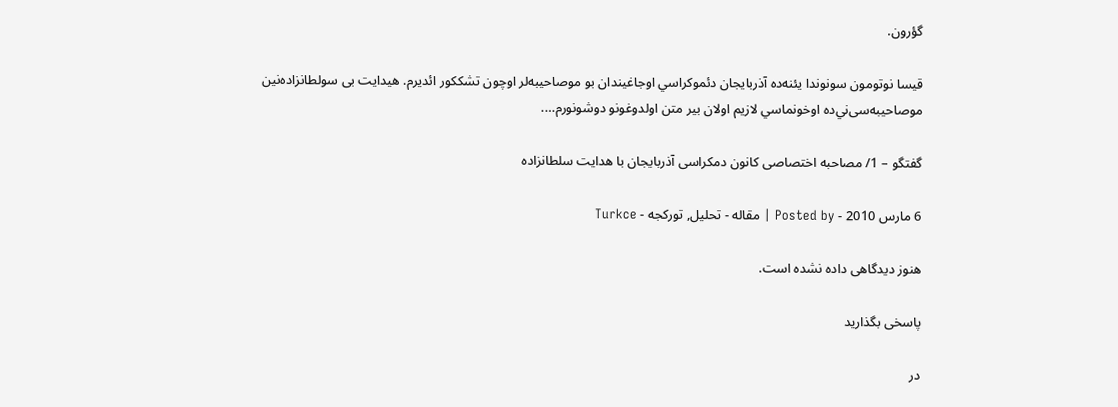گؤرون.

قيسا نوتومون سونوندا یئنه‌ده آذربایجان دئموکراسي اوجاغيندان بو موصاحیبه‌لر اوچون تشککور ائديرم. هیدایت بی سولطانزاده‌نين موصاحیبه‌سی‌ني‌ده اوخونماسي لازيم اولان بير متن اولدوغونو دوشونورم….

گفتگو – 1/ مصاحبه اختصاصی کانون دمکراسی آذربایجان با هدایت سلطانزاده

6 مارس 2010 - Posted by | مقاله - تحلیل, تورکجه - Turkce

هنوز دیدگاهی داده نشده است.

پاسخی بگذارید

در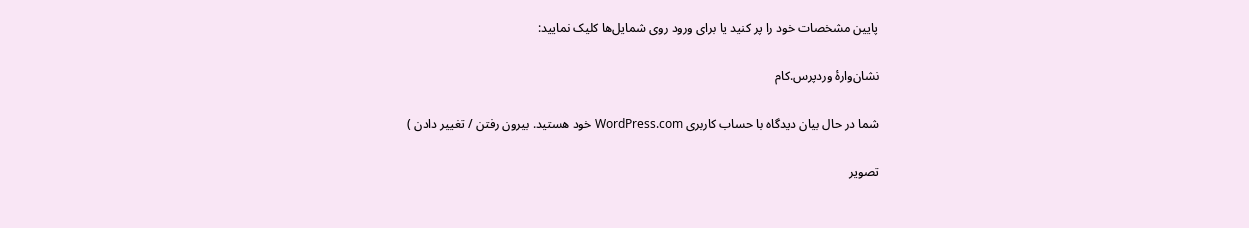پایین مشخصات خود را پر کنید یا برای ورود روی شمایل‌ها کلیک نمایید:

نشان‌وارهٔ وردپرس.کام

شما در حال بیان دیدگاه با حساب کاربری WordPress.com خود هستید. بیرون رفتن / تغییر دادن )

تصویر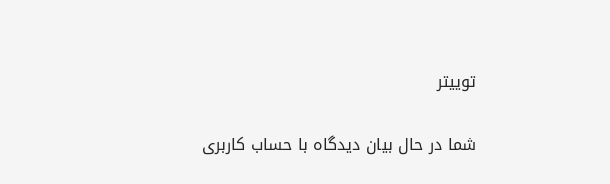توییتر

شما در حال بیان دیدگاه با حساب کاربری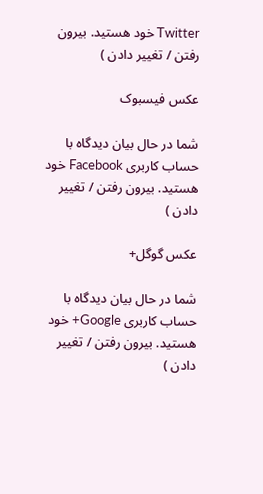Twitter خود هستید. بیرون رفتن / تغییر دادن )

عکس فیسبوک

شما در حال بیان دیدگاه با حساب کاربری Facebook خود هستید. بیرون رفتن / تغییر دادن )

عکس گوگل+

شما در حال بیان دیدگاه با حساب کاربری Google+ خود هستید. بیرون رفتن / تغییر دادن )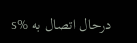درحال اتصال به %s